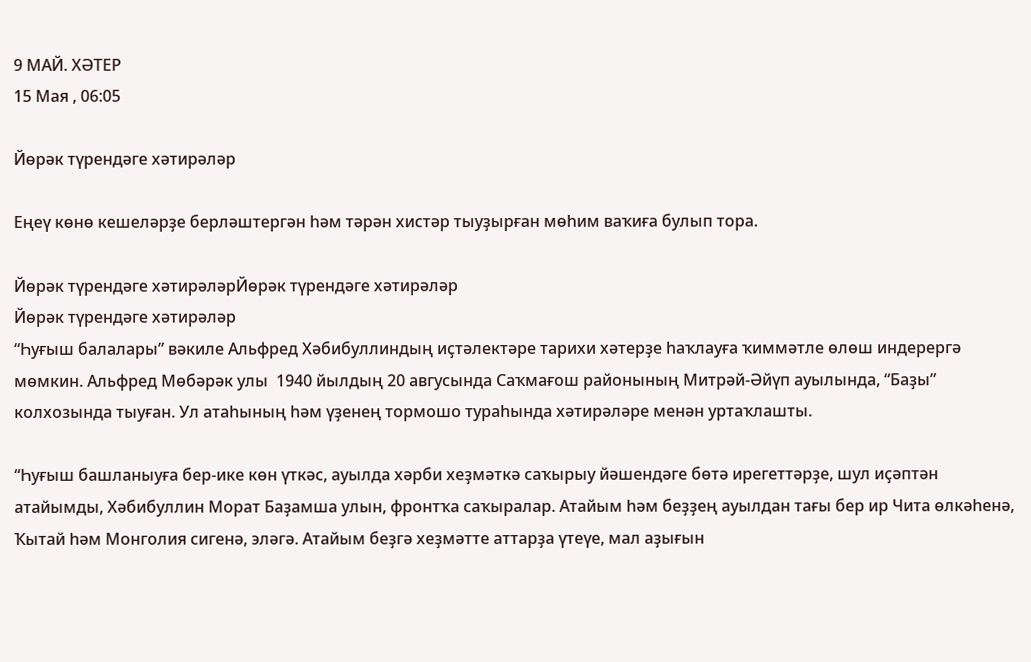9 МАЙ. ХӘТЕР
15 Мая , 06:05

Йөрәк түрендәге хәтирәләр

Еңеү көнө кешеләрҙе берләштергән һәм тәрән хистәр тыуҙырған мөһим ваҡиға булып тора.

Йөрәк түрендәге хәтирәләрЙөрәк түрендәге хәтирәләр
Йөрәк түрендәге хәтирәләр
“Һуғыш балалары” вәкиле Альфред Хәбибуллиндың иҫтәлектәре тарихи хәтерҙе һаҡлауға ҡиммәтле өлөш индерергә мөмкин. Альфред Мөбәрәк улы  1940 йылдың 20 авгусында Саҡмағош районының Митрәй-Әйүп ауылында, “Баҙы” колхозында тыуған. Ул атаһының һәм үҙенең тормошо тураһында хәтирәләре менән уртаҡлашты.

“Һуғыш башланыуға бер-ике көн үткәс, ауылда хәрби хеҙмәткә саҡырыу йәшендәге бөтә ирегеттәрҙе, шул иҫәптән атайымды, Хәбибуллин Морат Баҙамша улын, фронтҡа саҡыралар. Атайым һәм беҙҙең ауылдан тағы бер ир Чита өлкәһенә, Ҡытай һәм Монголия сигенә, эләгә. Атайым беҙгә хеҙмәтте аттарҙа үтеүе, мал аҙығын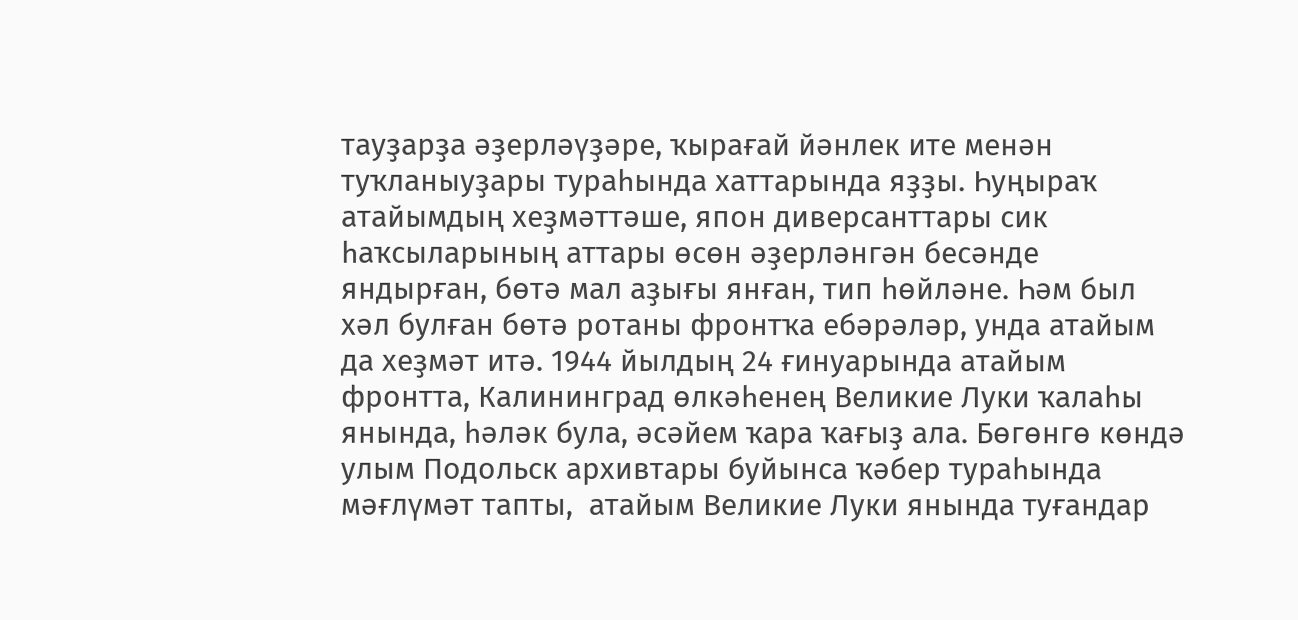тауҙарҙа әҙерләүҙәре, ҡырағай йәнлек ите менән туҡланыуҙары тураһында хаттарында яҙҙы. Һуңыраҡ атайымдың хеҙмәттәше, япон диверсанттары сик һаҡсыларының аттары өсөн әҙерләнгән бесәнде яндырған, бөтә мал аҙығы янған, тип һөйләне. Һәм был хәл булған бөтә ротаны фронтҡа ебәрәләр, унда атайым да хеҙмәт итә. 1944 йылдың 24 ғинуарында атайым фронтта, Калининград өлкәһенең Великие Луки ҡалаһы янында, һәләк була, әсәйем ҡара ҡағыҙ ала. Бөгөнгө көндә улым Подольск архивтары буйынса ҡәбер тураһында мәғлүмәт тапты,  атайым Великие Луки янында туғандар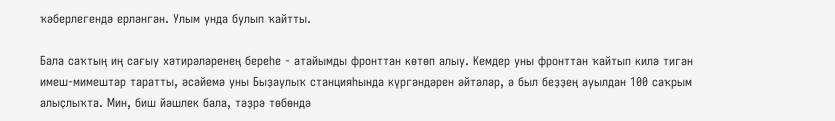ҡәберлегендә ерләнгән. Улым унда булып ҡайтты.

Бала саҡтың иң сағыу хәтирәләренең береһе - атайымды фронттан көтөп алыу. Кемдер уны фронттан ҡайтып килә тигән имеш-мимештәр таратты, әсәйемә уны Быҙаулыҡ станцияһында күргәндәрен әйтәләр, ә был беҙҙең ауылдан 100 саҡрым алыҫлыҡта. Мин, биш йәшлек бала, тәҙрә төбөндә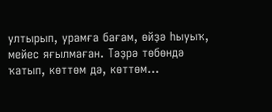ултырып, урамға бағам, өйҙә һыуыҡ, мейес яғылмаған. Тәҙрә төбөндә ҡатып, көттөм дә, көттөм...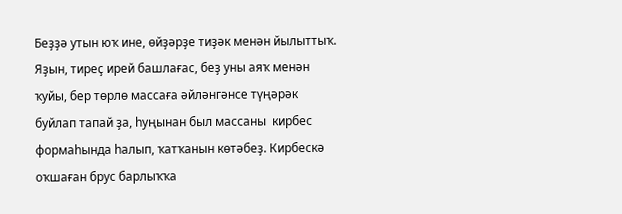Беҙҙә утын юҡ ине, өйҙәрҙе тиҙәк менән йылыттыҡ. Яҙын, тиреҫ ирей башлағас, беҙ уны аяҡ менән ҡуйы, бер төрлө массаға әйләнгәнсе түңәрәк буйлап тапай ҙа, һуңынан был массаны  кирбес формаһында һалып, ҡатҡанын көтәбеҙ. Кирбескә оҡшаған брус барлыҡҡа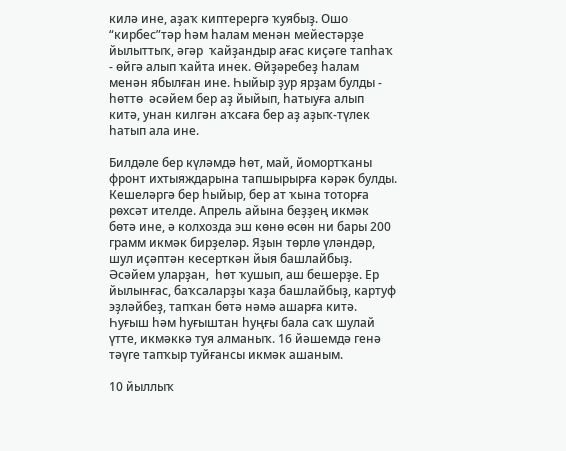килә ине, аҙаҡ киптерергә ҡуябыҙ. Ошо “кирбес”тәр һәм һалам менән мейестәрҙе йылыттыҡ, әгәр  ҡайҙандыр ағас киҫәге тапһаҡ - өйгә алып ҡайта инек. Өйҙәребеҙ һалам менән ябылған ине. Һыйыр ҙур ярҙам булды - һөттө  әсәйем бер аҙ йыйып, һатыуға алып китә, унан килгән аҡсаға бер аҙ аҙыҡ-түлек һатып ала ине.

Билдәле бер күләмдә һөт, май, йомортҡаны фронт ихтыяждарына тапшырырға кәрәк булды. Кешеләргә бер һыйыр, бер ат ҡына тоторға рөхсәт ителде. Апрель айына беҙҙең икмәк бөтә ине, ә колхозда эш көнө өсөн ни бары 200 грамм икмәк бирҙеләр. Яҙын төрлө үләндәр, шул иҫәптән кесерткән йыя башлайбыҙ. Әсәйем уларҙан,  һөт ҡушып, аш бешерҙе. Ер йылынғас, баҡсаларҙы ҡаҙа башлайбыҙ, картуф эҙләйбеҙ, тапҡан бөтә нәмә ашарға китә. Һуғыш һәм һуғыштан һуңғы бала саҡ шулай үтте, икмәккә туя алманыҡ. 16 йәшемдә генә тәүге тапҡыр туйғансы икмәк ашаным.

10 йыллыҡ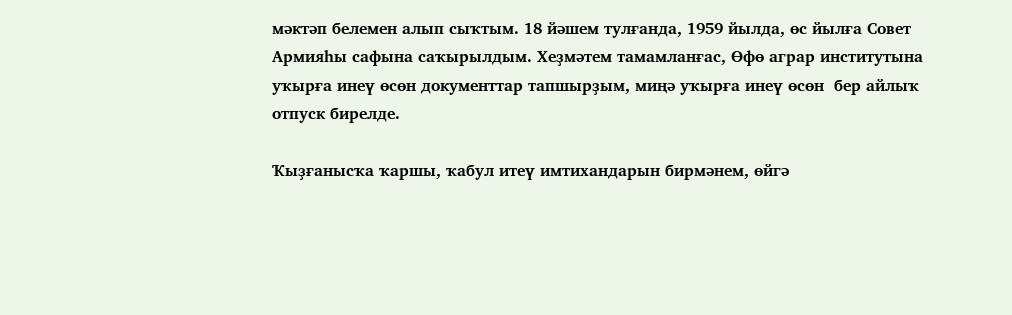мәктәп белемен алып сыҡтым. 18 йәшем тулғанда, 1959 йылда, өс йылға Совет Армияһы сафына саҡырылдым. Хеҙмәтем тамамланғас, Өфө аграр институтына уҡырға инеү өсөн документтар тапшырҙым, миңә уҡырға инеү өсөн  бер айлыҡ отпуск бирелде.

Ҡыҙғанысҡа ҡаршы, ҡабул итеү имтихандарын бирмәнем, өйгә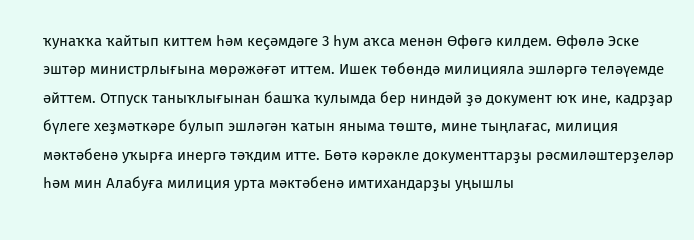ҡунаҡҡа ҡайтып киттем һәм кеҫәмдәге 3 һум аҡса менән Өфөгә килдем. Өфөлә Эске эштәр министрлығына мөрәжәғәт иттем. Ишек төбөндә милицияла эшләргә теләүемде әйттем. Отпуск таныҡлығынан башҡа ҡулымда бер ниндәй ҙә документ юҡ ине, кадрҙар бүлеге хеҙмәткәре булып эшләгән ҡатын яныма төштө, мине тыңлағас, милиция мәктәбенә уҡырға инергә тәҡдим итте. Бөтә кәрәкле документтарҙы рәсмиләштерҙеләр һәм мин Алабуға милиция урта мәктәбенә имтихандарҙы уңышлы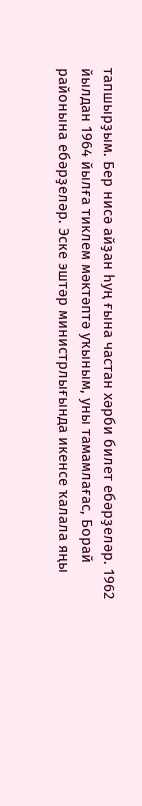тапшырҙым. Бер нисә айҙан һуң ғына частан хәрби билет ебәрҙеләр. 1962 йылдан 1964 йылға тиклем мәктәптә уҡыным, уны тамамлағас, Борай районына ебәрҙеләр. Эске эштәр министрлығында икенсе ҡалала яңы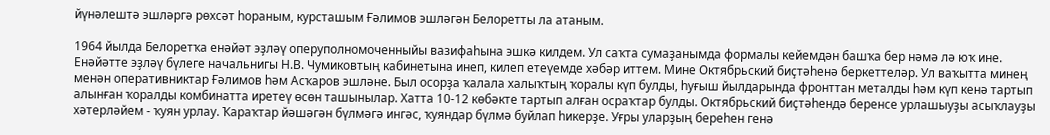йүнәлештә эшләргә рөхсәт һораным, курсташым Ғәлимов эшләгән Белоретты ла атаным.

1964 йылда Белоретҡа енәйәт эҙләү оперуполномоченныйы вазифаһына эшкә килдем. Ул саҡта сумаҙанымда формалы кейемдән башҡа бер нәмә лә юҡ ине. Енәйәтте эҙләү бүлеге начальнигы Н.В. Чумиковтың кабинетына инеп, килеп етеүемде хәбәр иттем. Мине Октябрьский биҫтәһенә беркеттеләр. Ул ваҡытта минең менән оперативниктар Ғәлимов һәм Асҡаров эшләне. Был осорҙа ҡалала халыҡтың ҡоралы күп булды, һуғыш йылдарында фронттан металды һәм күп кенә тартып алынған ҡоралды комбинатта иретеү өсөн ташынылар. Хатта 10-12 көбәкте тартып алған осраҡтар булды. Октябрьский биҫтәһендә беренсе урлашыуҙы асыҡлауҙы хәтерләйем - ҡуян урлау. Ҡараҡтар йәшәгән бүлмәгә ингәс, ҡуяндар бүлмә буйлап һикерҙе. Уғры уларҙың береһен генә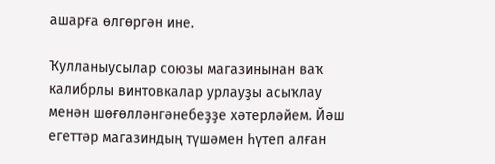ашарға өлгөргән ине.

Ҡулланыусылар союзы магазинынан ваҡ калибрлы винтовкалар урлауҙы асыҡлау менән шөғөлләнгәнебеҙҙе хәтерләйем. Йәш егеттәр магазиндың түшәмен һүтеп алған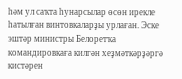һәм ул саҡта һунарсылар өсөн ирекле һатылған винтовкаларҙы урлаған. Эске эштәр министры Белоретҡа командировкаға килгән хеҙмәткәрҙәргә кистәрен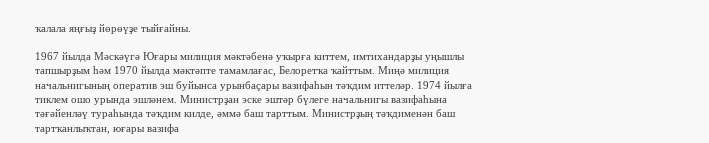ҡалала яңғыҙ йөрөүҙе тыйғайны.

1967 йылда Мәскәүгә Юғары милиция мәктәбенә уҡырға киттем, имтихандарҙы уңышлы тапшырҙым һәм 1970 йылда мәктәпте тамамлағас, Белоретҡа ҡайттым. Миңә милиция начальнигының оператив эш буйынса урынбаҫары вазифаһын тәҡдим иттеләр. 1974 йылға тиклем ошо урында эшләнем. Министрҙан эске эштәр бүлеге начальнигы вазифаһына тәғәйенләү тураһында тәҡдим килде, әммә баш тарттым. Министрҙың тәҡдименән баш тартҡанлыҡтан, юғары вазифа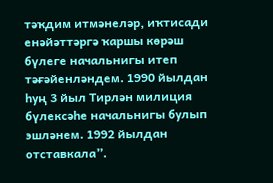тәҡдим итмәнеләр, иҡтисади енәйәттәргә ҡаршы көрәш бүлеге начальнигы итеп тәғәйенләндем. 1990 йылдан һуң 3 йыл Тирлән милиция бүлексәһе начальнигы булып эшләнем. 1992 йылдан отставкала”.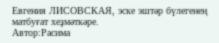Евгения ЛИСОВСКАЯ, эске эштәр бүлегенең матбуғат хеҙмәткәре.
Автор:Расима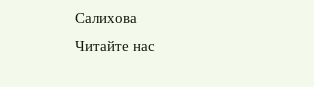Салихова
Читайте нас